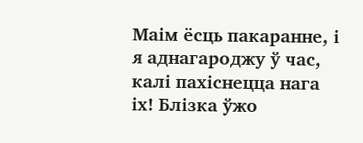Маім ёсць пакаранне, і я аднагароджу ў час, калі пахіснецца нага іх! Блізка ўжо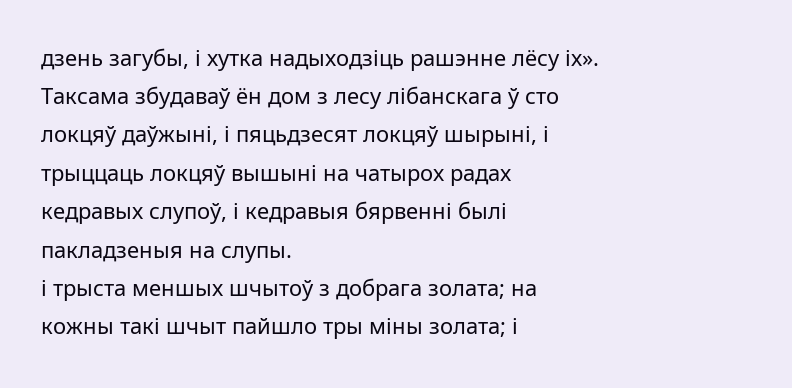дзень загубы, і хутка надыходзіць рашэнне лёсу іх».
Таксама збудаваў ён дом з лесу лібанскага ў сто локцяў даўжыні, і пяцьдзесят локцяў шырыні, і трыццаць локцяў вышыні на чатырох радах кедравых слупоў, і кедравыя бярвенні былі пакладзеныя на слупы.
і трыста меншых шчытоў з добрага золата; на кожны такі шчыт пайшло тры міны золата; і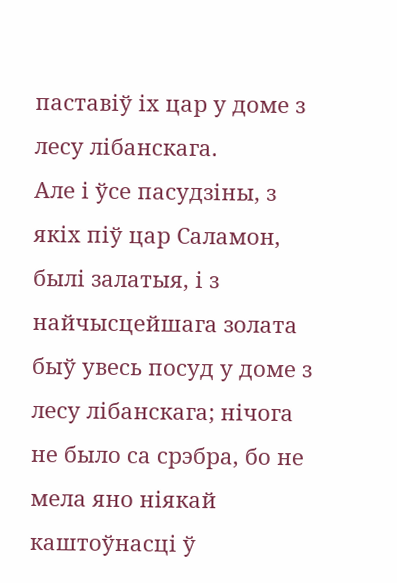паставіў іх цар у доме з лесу лібанскага.
Але і ўсе пасудзіны, з якіх піў цар Саламон, былі залатыя, і з найчысцейшага золата быў увесь посуд у доме з лесу лібанскага; нічога не было са срэбра, бо не мела яно ніякай каштоўнасці ў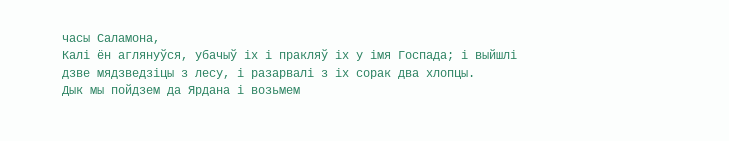часы Саламона,
Калі ён аглянуўся, убачыў іх і пракляў іх у імя Госпада; і выйшлі дзве мядзведзіцы з лесу, і разарвалі з іх сорак два хлопцы.
Дык мы пойдзем да Ярдана і возьмем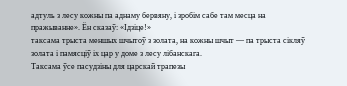адтуль з лесу кожны па аднаму бервяну, і зробім сабе там месца на пражыванне». Ён сказаў: «Ідзіце!»
таксама трыста меншых шчытоў з золата, на кожны шчыт — па трыста сікляў золата і памясціў іх цар у доме з лесу лібанскага.
Таксама ўсе пасудзіны для царскай трапезы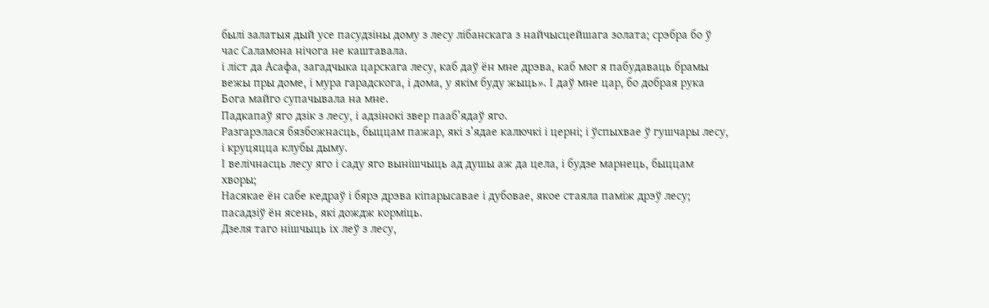былі залатыя дый усе пасудзіны дому з лесу лібанскага з найчысцейшага золата; срэбра бо ў час Саламона нічога не каштавала.
і ліст да Асафа, загадчыка царскага лесу, каб даў ён мне дрэва, каб мог я пабудаваць брамы вежы пры доме, і мура гарадскога, і дома, у якім буду жыць». І даў мне цар, бо добрая рука Бога майго супачывала на мне.
Падкапаў яго дзік з лесу, і адзінокі звер пааб’ядаў яго.
Разгарэлася бязбожнасць, быццам пажар, які з’ядае калючкі і церні; і ўспыхвае ў гушчары лесу, і круцяцца клубы дыму.
І велічнасць лесу яго і саду яго вынішчыць ад душы аж да цела, і будзе марнець, быццам хворы;
Насякае ён сабе кедраў і бярэ дрэва кіпарысавае і дубовае, якое стаяла паміж дрэў лесу; пасадзіў ён ясень, які дождж корміць.
Дзеля таго нішчыць іх леў з лесу,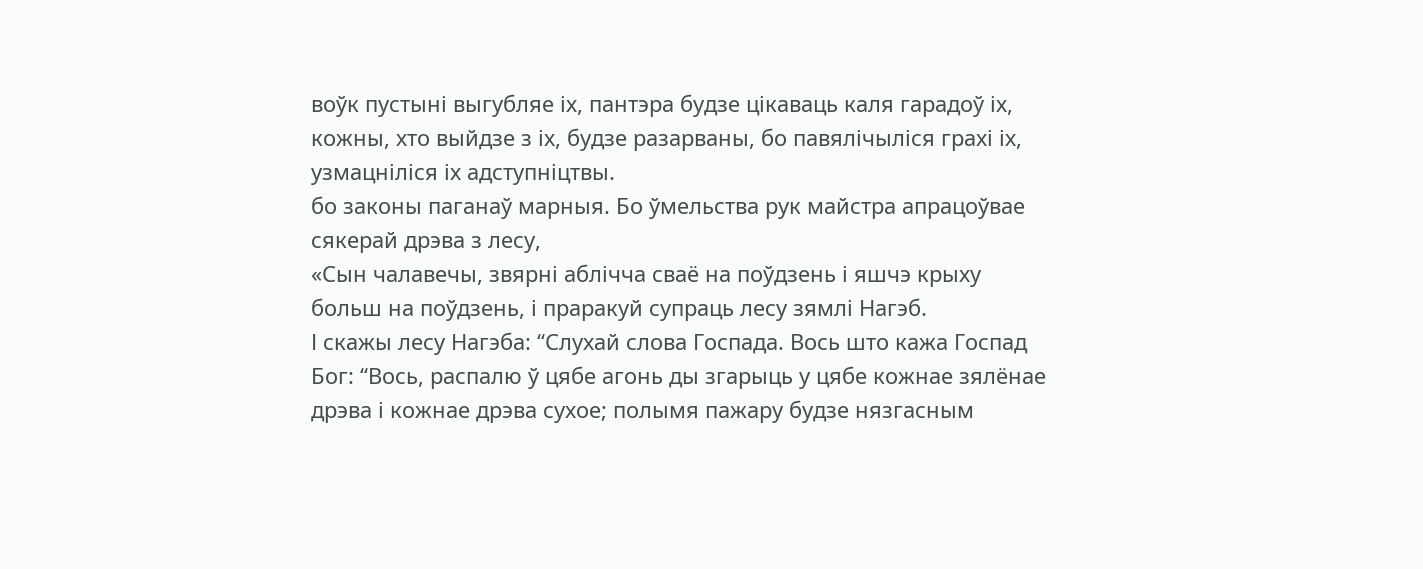воўк пустыні выгубляе іх, пантэра будзе цікаваць каля гарадоў іх, кожны, хто выйдзе з іх, будзе разарваны, бо павялічыліся грахі іх, узмацніліся іх адступніцтвы.
бо законы паганаў марныя. Бо ўмельства рук майстра апрацоўвае сякерай дрэва з лесу,
«Сын чалавечы, звярні аблічча сваё на поўдзень і яшчэ крыху больш на поўдзень, і праракуй супраць лесу зямлі Нагэб.
І скажы лесу Нагэба: “Слухай слова Госпада. Вось што кажа Госпад Бог: “Вось, распалю ў цябе агонь ды згарыць у цябе кожнае зялёнае дрэва і кожнае дрэва сухое; полымя пажару будзе нязгасным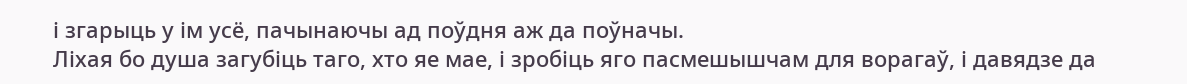і згарыць у ім усё, пачынаючы ад поўдня аж да поўначы.
Ліхая бо душа загубіць таго, хто яе мае, і зробіць яго пасмешышчам для ворагаў, і давядзе да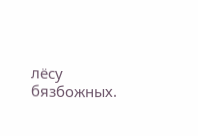лёсу бязбожных.